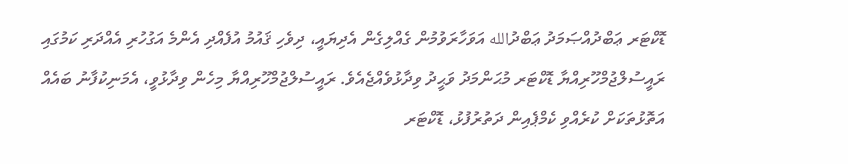ޑޮކްޓަރ ޢަބްދުއްޞަމަދު ޢަބްދުالله އަވަހާރަވުމުން ގެއްލިގެން އެދިޔައީ، ދިވެހި ޤައުމު އުފެއްދި އެންމެ އަގުހުރި އެއްދަރި ކަމުގައި ރައީސުލްޖުމްހޫރިއްޔާ ޑޮކްޓަރ މުޙަންމަދު ވަޙީދު ވިދާޅުވެއްޖެއެވެ. ރައީސުލްޖުމްހޫރިއްޔާ މިހެން ވިދާޅުވީ، އެމަނިކުފާނު ބައެއް އަތޮޅުތަކަށް ކުރެއްވި ކެމްޕެއިން ދަތުރުފުޅު، ޑޮކްޓަރ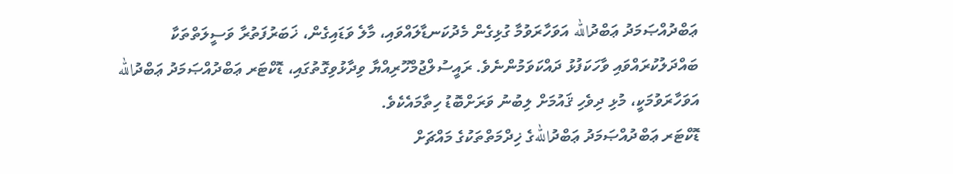ޢަބްދުއްޞަމަދު ޢަބްދުالله އަވަހާރަވުމާ ގުޅިގެން މެދުކަނޑާލައްވައި، މާލެ ވަޑައިގެން، ޚަބަރުފަތުރާ ވަސީލަތްތަކާ ބައްދަލުކުރައްވައި ވާހަކަފުޅު ދައްކަވަމުންނެވެ. ރައީސުލްޖުމްހޫރިއްޔާ ވިދާޅުވިގޮތުގައި، ޑޮކްޓަރ ޢަބްދުއްޞަމަދު ޢަބްދުالله އަވަހާރަވުމަކީ، މުޅި ދިވެހި ޤައުމަށް ލިބުނު ވަރަށްބޮޑު ހިތާމައެކެވެ.
ޑޮކްޓަރ ޢަބްދުއްޞަމަދު ޢަބްދުاللهގެ ޚިދްމަތްތަކުގެ މައްޗަށް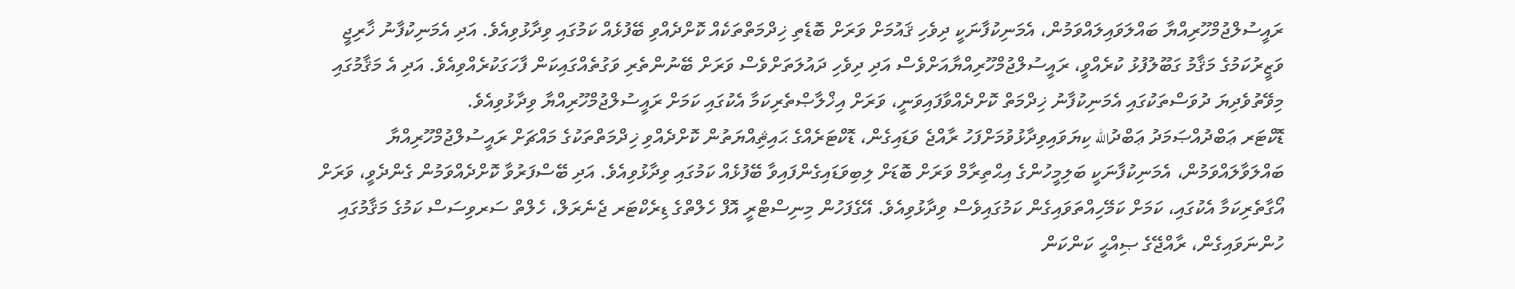ރައީސުލްޖުމްހޫރިއްޔާ ބައްލަވައިލައްވަމުން، އެމަނިކުފާނަކީ ދިވެހި ޤައުމަށް ވަރަށް ބޮޑެތި ޚިދްމަތްތަކެއް ކޮށްދެއްވި ބޭފުޅެއް ކަމުގައި ވިދާޅުވިއެވެ. އަދި އެމަނިކުފާނު ޚާރިޖީ ވަޒީރުކަމުގެ މަޤާމު ގަބޫލުފުޅު ކުރެއްވީ، ރައީސުލްޖުމްހޫރިއްޔާއަށްވެސް އަދި ދިވެހި ދައުލަތަށްވެސް ވަރަށް ބޭނުންތެރި ވަގުތެއްގައިކަން ފާހަގަކުރެއްވިއެވެ. އަދި އެ މަޤާމުގައި މިވޭތުވެދިޔަ ދުވަސްތަކުގައި އެމަނިކުފާނު ޚިދްމަތް ކޮށްދެއްވާފައިވަނީ، ވަރަށް އިޚްލާޞްތެރިކަމާ އެކުގައި ކަމަށް ރައީސުލްޖުމްހޫރިއްޔާ ވިދާޅުވިއެވެ.
ޑޮކްޓަރ ޢަބްދުއްޞަމަދު ޢަބްދުالله ކިޔަވައިވިދާޅުވުމަށްފަހު ރާއްޖެ ވަޑައިގެން، ޑޮކްޓަރެއްގެ ޙައިޘިއްޔަތުން ކޮށްދެއްވި ޚިދްމަތްތަކުގެ މައްޗަށް ރައީސުލްޖުމްހޫރިއްޔާ ބައްލަވާލައްވަމުން، އެމަނިކުފާނަކީ ބަލިމީހުންގެ އިޙްތިރާމް ވަރަށް ބޮޑަށް ލިބިވަޑައިގެންފައިވާ ބޭފުޅެއް ކަމުގައި ވިދާޅުވިއެވެ. އަދި ބޭސްފަރުވާ ކޮށްދެއްވަމުން ގެންދެވީ، ވަރަށް އޯގާތެރިކަމާ އެކުގައި، ކަމަށް ކަމޭހިއްތަވައިގެން ކަމުގައިވެސް ވިދާޅުވިއެވެ. އޭގެފަހުން މިނިސްޓްރީ އޮފް ހެލްތްގެ ޑިރެކްޓަރ ޖެނެރަލް، ހެލްތް ސަރވިސަސް ކަމުގެ މަޤާމުގައި ހުންނަވައިގެން، ރާއްޖޭގެ ޞިއްޙީ ކަންކަން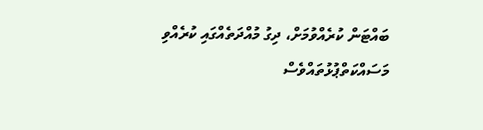ބައްޓަން ކުރެއްވުމަށް، ދިގު މުއްދަތެއްގައި ކުރެއްވި މަސައްކަތްޕުޅުތައްވެސް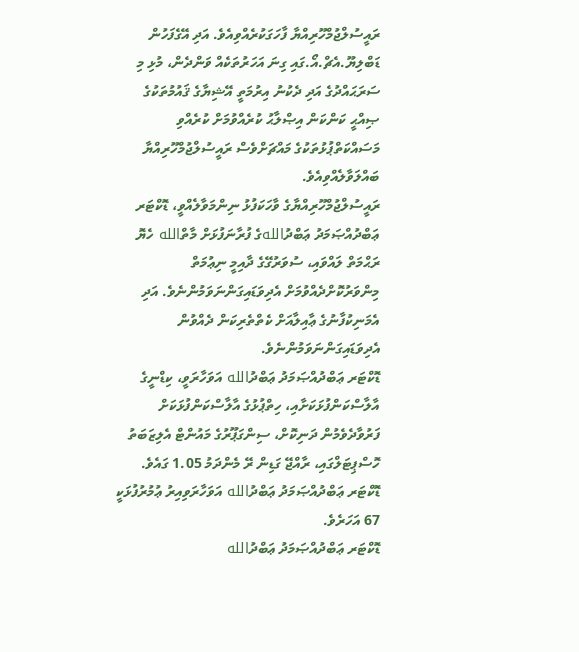ރައީސުލްޖުމްހޫރިއްޔާ ފާހަގަކުރެއްވިއެވެ. އަދި އޭގެފަހުން ޑަބްލިޔޫ.އެޗް.އޯ.ގައި ގިނަ އަހަރުތަކެއް ވަންދެން، މުޅި މި ސަރަޙައްދުގެ އަދި ދެކުނު އިރުމަތީ އޭޝިޔާގެ ޤައުމުތަކުގެ ޞިއްޙީ ކަންކަން އިޞްލާޙު ކުރެއްވުމަށް ކުރެއްވި މަސައްކަތްޕުޅުތަކުގެ މައްޗަށްވެސް ރައީސުލްޖުމްހޫރިއްޔާ ބައްލަވާލެއްވިއެވެ.
ރައީސުލްޖުމްހޫރިއްޔާގެ ވާހަކަފުޅު ނިންމަވާލެއްވީ، ޑޮކްޓަރ ޢަބްދުއްޞަމަދު ޢަބްދުاللهގެ ފުރާނަފުޅަށް މާތްالله ހެޔޮ ރަޙްމަތް ލައްވައި، ސުވަރުގޭގެ ދާއިމީ ނިޢުމަތް މިންވަރުކޮށްދެއްވުމަށް އެދިވަޑައިގަންނަވަމުންނެވެ. އަދި އެމަނިކުފާނުގެ ޢާއިލާއަށް ކެތްތެރިކަން ދެއްވުން އެދިވަޑައިގަންނަވަމުންނެވެ.
ޑޮކްޓަރ ޢަބްދުއްޞަމަދު ޢަބްދުالله އަވަހާރަވީ، ކިޑްނީގެ އާލާސްކަންފުޅަކަށާއި، ހިތްޕުޅުގެ އާލާސްކަންފުޅަކަށް ފަރުވާދެވެމުން ދަނިކޮށް، ސިންގަޕޫރުގެ މައުންޓް އެލިޒަބަތު ހޮސްޕިޓަލްގައި، ރާއްޖޭ ގަޑިން ރޭ މެންދަމު 1.05 ގައެވެ. ޑޮކްޓަރ ޢަބްދުއްޞަމަދު ޢަބްދުالله އަވަހާރަވިއިރު ޢުމުރުފުޅަކީ 67 އަހަރެވެ.
ޑޮކްޓަރ ޢަބްދުއްޞަމަދު ޢަބްދުالله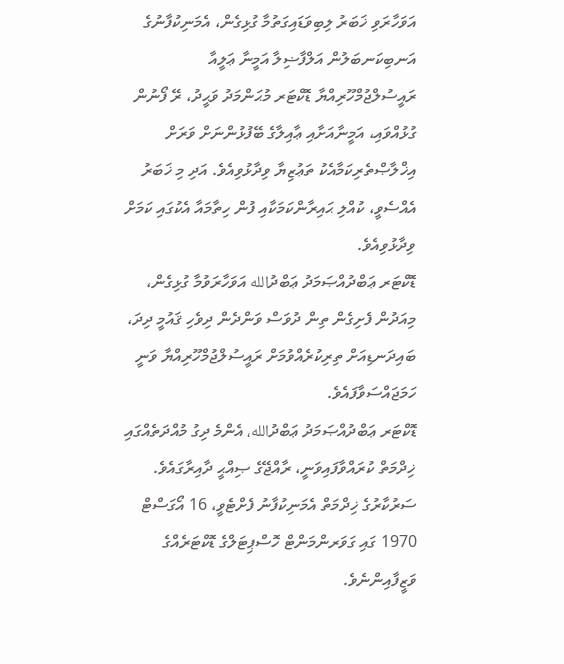އަވަހާރަވި ޚަބަރު ލިބިވަޑައިގަތުމާ ގުޅިގެން، އެމަނިކުފާނުގެ އަނބިކަނބަލުން އަލްފާޟިލާ އަމީނާ ޢަލީއާ ރައީސުލްޖުމްހޫރިއްޔާ ޑޮކްޓަރ މުޙަންމަދު ވަޙީދު، ރޭ ފޯނުން ގުޅުއްވައި، އަމީނާއަށާއި ޢާއިލާގެ ބޭފުޅުންނަށް ވަރަށް އިޚްލާޞްތެރިކަމާއެކު ތަޢުޒިޔާ ވިދާޅުވިއެވެ. އަދި މި ޚަބަރު އެއްސެވީ، ކުއްލި ޙައިރާންކަމަކާއި ފުން ހިތާމައާ އެކުގައި ކަމަށް ވިދާޅުވިއެވެ.
ޑޮކްޓަރ ޢަބްދުއްޞަމަދު ޢަބްދުالله އަވަހާރަވުމާ ގުޅިގެން، މިއަދުން ފެށިގެން ތިން ދުވަސް ވަންދެން ދިވެހި ޤައުމީ ދިދަ، ބައިދަނޑިއަށް ތިރިކުރެއްވުމަށް ރައީސުލްޖުމްހޫރިއްޔާ ވަނީ ހަމަޖައްސަވާފައެވެ.
ޑޮކްޓަރ ޢަބްދުއްޞަމަދު ޢަބްދުالله، އެންމެ ދިގު މުއްދަތެއްގައި ޚިދްމަތް ކުރައްވާފައިވަނީ، ރާއްޖޭގެ ޞިއްޙީ ދާއިރާގައެވެ. ސަރުކާރުގެ ޚިދްމަތް އެމަނިކުފާނު ފެށްޓެވީ، 16 އޯގަސްޓް 1970 ގައި ގަވަރންމަންޓް ހޮސްޕިޓަލްގެ ޑޮކްޓަރެއްގެ ވަޒީފާއިންނެވެ.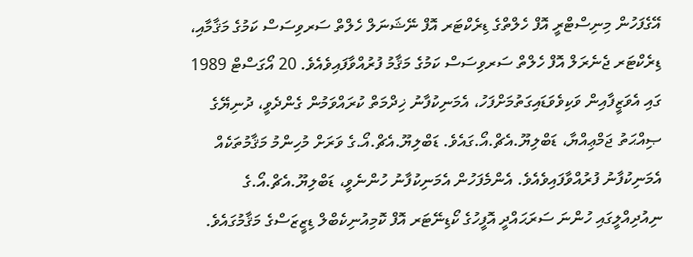އޭގެފަހުން މިނިސްޓްރީ އޮފް ހެލްތްގެ ޑިރެކްޓަރ އޮފް ނޭޝަނަލް ހެލްތް ސަރވިސަސް ކަމުގެ މަޤާމާއި، ޑިރެކްޓަރ ޖެނެރަލް އޮފް ހެލްތް ސަރވިސަސް ކަމުގެ މަޤާމު ފުރުއްވާފައިވެއެވެ. 20 އޯގަސްޓް 1989 ގައި އެވަޒީފާއިން ވަކިވެވަޑައިގަތުމަށްފަހު، އެމަނިކުފާނު ޚިދްމަތް ކުރައްވަމުން ގެންދެވީ، ދުނިޔޭގެ ޞިއްޙަތު ޖަމްޢިއްޔާ، ޑަބްލިޔޫ.އެޗް.އޯ.ގައެވެ. ޑަބްލިޔޫ.އެޗް.އޯ.ގެ ވަރަށް މުހިންމު މަޤާމުތަކެއް އެމަނިކުފާނު ފުރުއްވާފައިވެއެވެ. އެންމެފަހުން އެމަނިކުފާނު ހުންނެވީ، ޑަބްލިޔޫ.އެޗް.އޯ.ގެ ނިއުދިއްލީގައި ހުންނަ ސަރަޙައްދީ އޮފީހުގެ ކޯޑިނޭޓަރ އޮފް ކޮމިއުނިކެބްލް ޑިޒީޒަސްގެ މަޤާމުގައެވެ.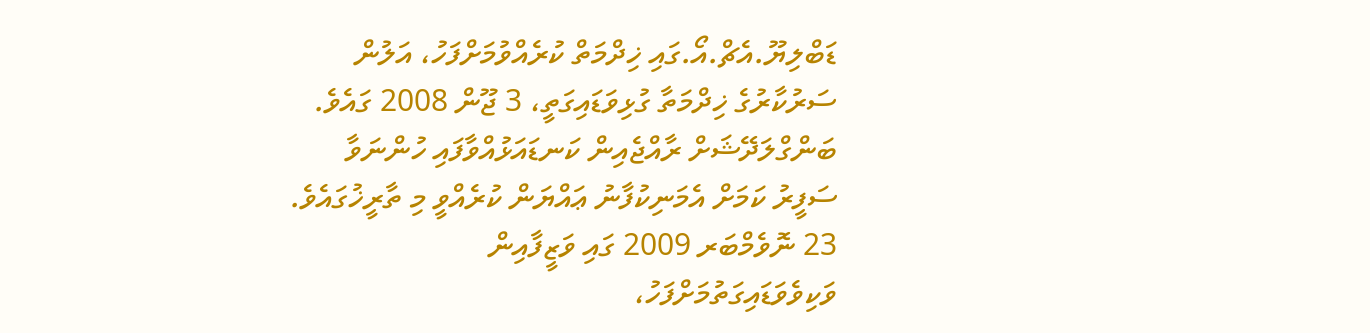ޑަބްލިޔޫ.އެޗް.އޯ.ގައި ޚިދްމަތް ކުރެއްވުމަށްފަހު، އަލުން ސަރުކާރުގެ ޚިދްމަތާ ގުޅިވަޑައިގަތީ، 3 ޖޫން 2008 ގައެވެ. ބަންގްލަދޭޝަށް ރާއްޖެއިން ކަނޑައަޅުއްވާފައި ހުންނަވާ ސަފީރު ކަމަށް އެމަނިކުފާނު ޢައްޔަން ކުރެއްވީ މި ތާރީޚުގައެވެ. 23 ނޮވެމްބަރ 2009 ގައި ވަޒީފާއިން ވަކިވެވަޑައިގަތުމަށްފަހު،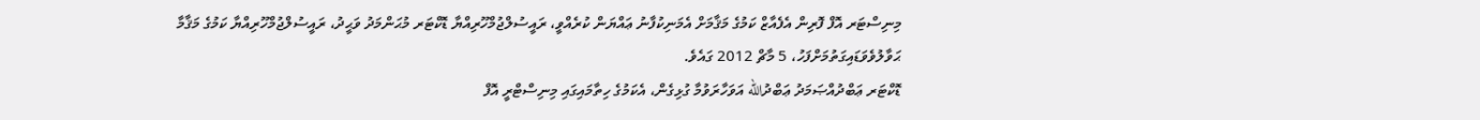މިނިސްޓަރ އޮފް ފޮރިން އެފެއާޒް ކަމުގެ މަޤާމަށް އެމަނިކުފާނު ޢައްޔަން ކުރެއްވީ، ރައީސުލްޖުމްހޫރިއްޔާ ޑޮކްޓަރ މުޙަންމަދު ވަޙީދު، ރައީސުލްޖުމްހޫރިއްޔާ ކަމުގެ މަޤާމާ ޙަވާލުވެވަޑައިގަތުމަށްފަހު، 5 މާޗް 2012 ގައެވެ.
ޑޮކްޓަރ ޢަބްދުއްޞަމަދު ޢަބްދުالله އަވަހާރަވުމާ ގުޅިގެން، އެކަމުގެ ހިތާމައިގައި މިނިސްޓްރީ އޮފް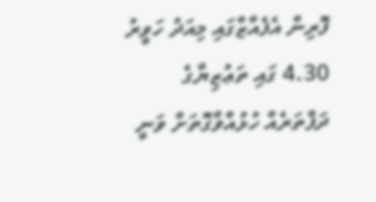ފޮރިން އެފެއާޒްގައި މިއަދު ހަވީރު 4.30 ގައި ތަޢުޒިޔާގެ ދަފްތަރެއް ހުޅުއްވާގޮތަށް ވަނީ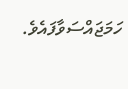ހަމަޖައްސަވާފައެވެ.